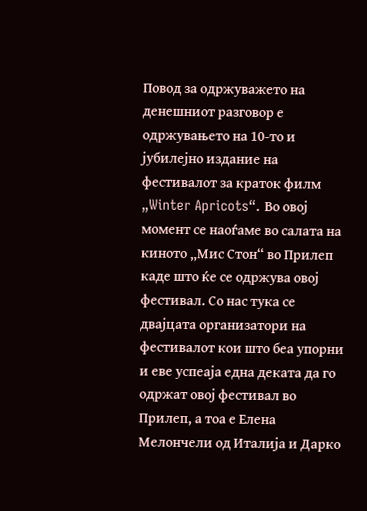Повод за одржуважето на денешниот разговор е одржувањето на 10-то и јубилејно издание на фестивалот за краток филм „Winter Apricots“. Во овој момент се наоѓаме во салата на киното „Мис Стон“ во Прилеп каде што ќе се одржува овој фестивал. Со нас тука се двајцата организатори на фестивалот кои што беа упорни и еве успеаја една деката да го одржат овој фестивал во Прилеп, а тоа е Елена Мелончели од Италија и Дарко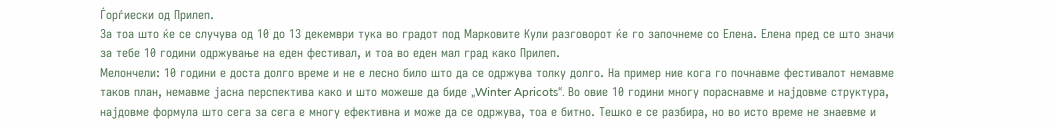Ѓорѓиески од Прилеп.
За тоа што ќе се случува од 10 до 13 декември тука во градот под Марковите Кули разговорот ќе го започнеме со Елена. Елена пред се што значи за тебе 10 години одржување на еден фестивал, и тоа во еден мал град како Прилеп.
Мелончели: 10 години е доста долго време и не е лесно било што да се одржува толку долго. На пример ние кога го почнавме фестивалот немавме таков план, немавме јасна перспектива како и што можеше да биде „Winter Apricots“. Во овие 10 години многу пораснавме и најдовме структура, најдовме формула што сега за сега е многу ефективна и може да се одржува, тоа е битно. Тешко е се разбира, но во исто време не знаевме и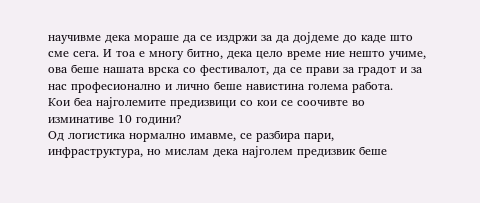научивме дека мораше да се издржи за да дојдеме до каде што сме сега. И тоа е многу битно, дека цело време ние нешто учиме, ова беше нашата врска со фестивалот, да се прави за градот и за нас професионално и лично беше навистина голема работа.
Кои беа најголемите предизвици со кои се соочивте во изминативе 10 години?
Од логистика нормално имавме, се разбира пари, инфраструктура, но мислам дека најголем предизвик беше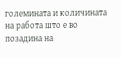големината и количината на работа што е во позадина на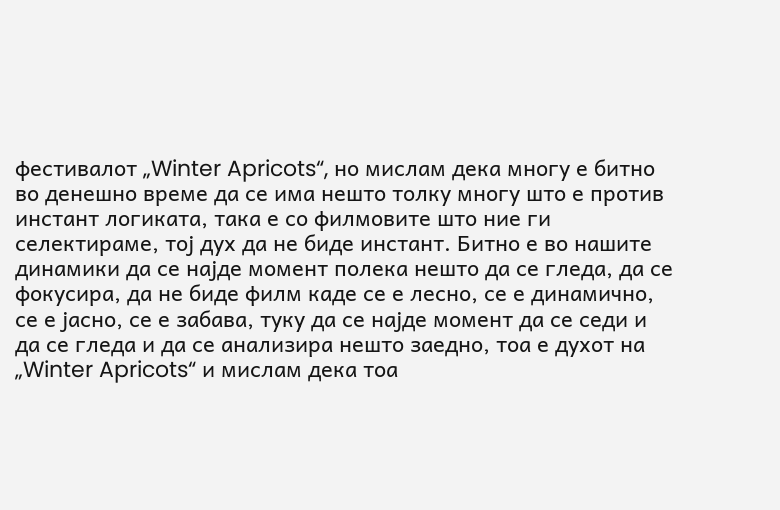фестивалот „Winter Apricots“, но мислам дека многу е битно во денешно време да се има нешто толку многу што е против инстант логиката, така е со филмовите што ние ги селектираме, тој дух да не биде инстант. Битно е во нашите динамики да се најде момент полека нешто да се гледа, да се фокусира, да не биде филм каде се е лесно, се е динамично, се е јасно, се е забава, туку да се најде момент да се седи и да се гледа и да се анализира нешто заедно, тоа е духот на „Winter Apricots“ и мислам дека тоа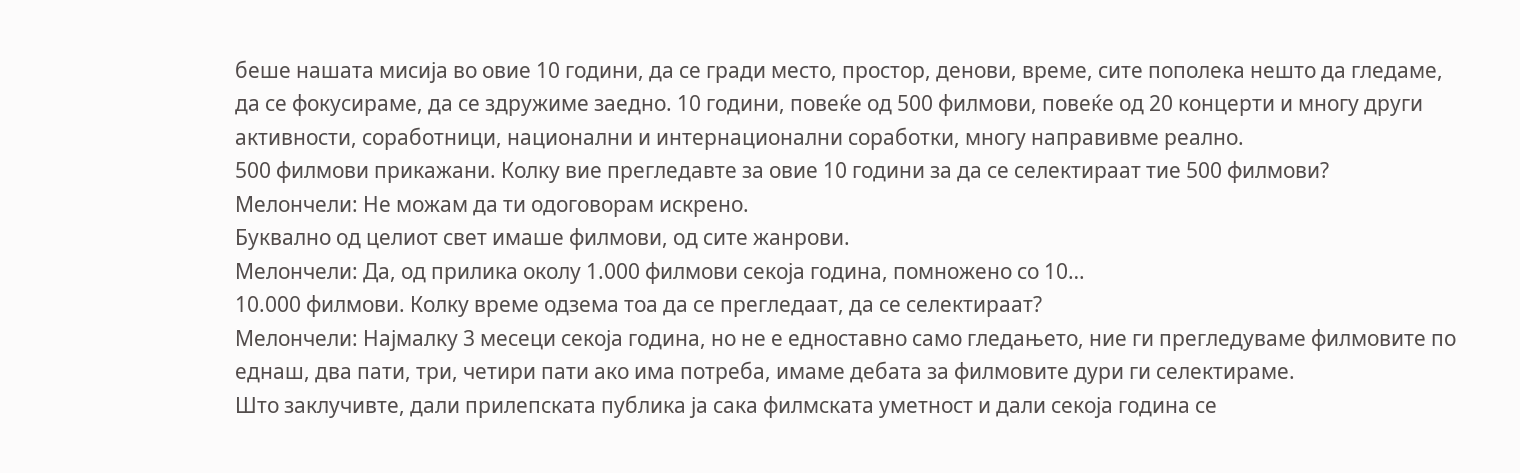беше нашата мисија во овие 10 години, да се гради место, простор, денови, време, сите пополека нешто да гледаме, да се фокусираме, да се здружиме заедно. 10 години, повеќе од 500 филмови, повеќе од 20 концерти и многу други активности, соработници, национални и интернационални соработки, многу направивме реално.
500 филмови прикажани. Колку вие прегледавте за овие 10 години за да се селектираат тие 500 филмови?
Мелончели: Не можам да ти одоговорам искрено.
Буквално од целиот свет имаше филмови, од сите жанрови.
Мелончели: Да, од прилика околу 1.000 филмови секоја година, помножено со 10…
10.000 филмови. Колку време одзема тоа да се прегледаат, да се селектираат?
Мелончели: Најмалку 3 месеци секоја година, но не е едноставно само гледањето, ние ги прегледуваме филмовите по еднаш, два пати, три, четири пати ако има потреба, имаме дебата за филмовите дури ги селектираме.
Што заклучивте, дали прилепската публика ја сака филмската уметност и дали секоја година се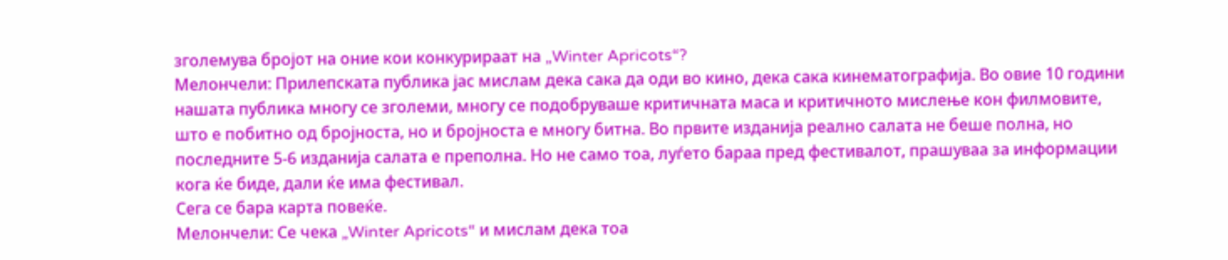зголемува бројот на оние кои конкурираат на „Winter Apricots“?
Мелончели: Прилепската публика јас мислам дека сака да оди во кино, дека сака кинематографија. Во овие 10 години нашата публика многу се зголеми, многу се подобруваше критичната маса и критичното мислење кон филмовите, што е побитно од бројноста, но и бројноста е многу битна. Во првите изданија реално салата не беше полна, но последните 5-6 изданија салата е преполна. Но не само тоа, луѓето бараа пред фестивалот, прашуваа за информации кога ќе биде, дали ќе има фестивал.
Сега се бара карта повеќе.
Мелончели: Се чека „Winter Apricots“ и мислам дека тоа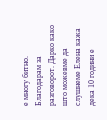е многу битно.
Благодарам за разговорот. Дарко како што можевме да слушнеме Елена кажа дека 10 години е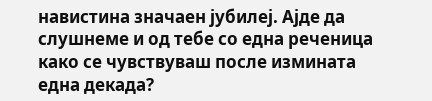навистина значаен јубилеј. Ајде да слушнеме и од тебе со една реченица како се чувствуваш после измината една декада?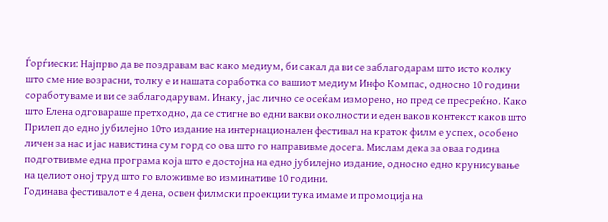Ѓорѓиески: Најпрво да ве поздравам вас како медиум, би сакал да ви се заблагодарам што исто колку што сме ние возрасни, толку е и нашата соработка со вашиот медиум Инфо Компас, односно 10 години соработуваме и ви се заблагодарувам. Инаку, јас лично се осеќам изморено, но пред се пресреќно. Како што Елена одговараше претходно, да се стигне во едни вакви околности и еден ваков контекст каков што Прилеп до едно јубилејно 10то издание на интернационален фестивал на краток филм е успех, особено личен за нас и јас навистина сум горд со ова што го направивме досега. Мислам дека за оваа година подготвивме една програма која што е достојна на едно јубилејно издание, односно едно крунисување на целиот оној труд што го вложивме во изминативе 10 години.
Годинава фестивалот е 4 дена, освен филмски проекции тука имаме и промоција на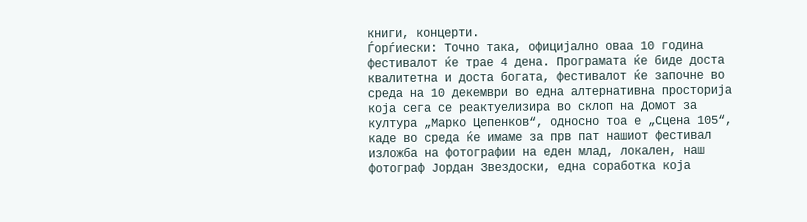книги, концерти.
Ѓорѓиески: Точно така, официјално оваа 10 година фестивалот ќе трае 4 дена. Програмата ќе биде доста квалитетна и доста богата, фестивалот ќе започне во среда на 10 декември во една алтернативна просторија која сега се реактуелизира во склоп на Домот за култура „Марко Цепенков“, односно тоа е „Сцена 105“, каде во среда ќе имаме за прв пат нашиот фестивал изложба на фотографии на еден млад, локален, наш фотограф Јордан Звездоски, една соработка која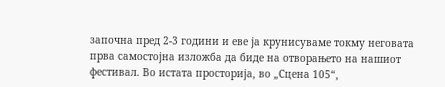започна пред 2-3 години и еве ја крунисуваме токму неговата прва самостојна изложба да биде на отворањето на нашиот фестивал. Во истата просторија, во „Сцена 105“,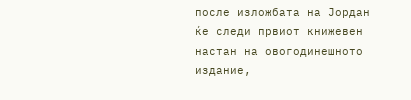после изложбата на Јордан ќе следи првиот книжевен настан на овогодинешното издание,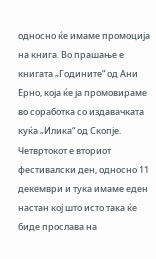односно ќе имаме промоција на книга. Во прашање е книгата „Годините“ од Ани Ерно, која ќе ја промовираме во соработка со издавачката куќа „Илика“ од Скопје. Четвртокот е вториот фестивалски ден, односно 11 декември и тука имаме еден настан кој што исто така ќе биде прослава на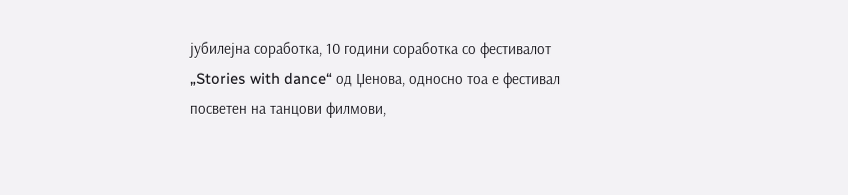јубилејна соработка, 10 години соработка со фестивалот „Stories with dance“ од Џенова, односно тоа е фестивал посветен на танцови филмови,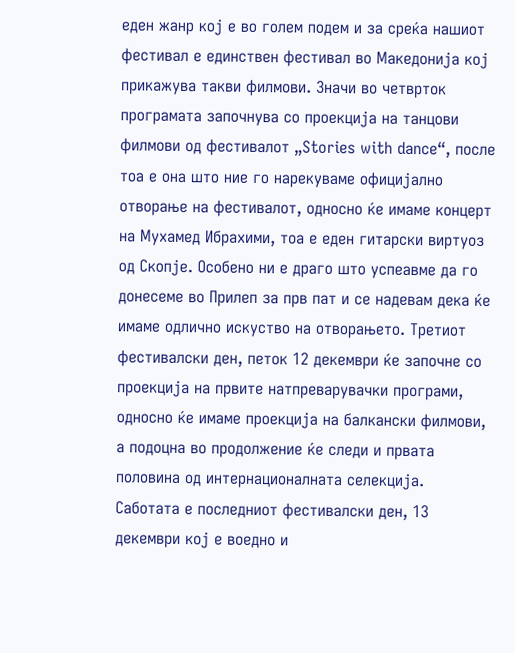еден жанр кој е во голем подем и за среќа нашиот фестивал е единствен фестивал во Македонија кој прикажува такви филмови. Значи во четврток програмата започнува со проекција на танцови филмови од фестивалот „Stories with dance“, после тоа е она што ние го нарекуваме официјално отворање на фестивалот, односно ќе имаме концерт на Мухамед Ибрахими, тоа е еден гитарски виртуоз од Скопје. Особено ни е драго што успеавме да го донесеме во Прилеп за прв пат и се надевам дека ќе имаме одлично искуство на отворањето. Третиот фестивалски ден, петок 12 декември ќе започне со проекција на првите натпреварувачки програми, односно ќе имаме проекција на балкански филмови, а подоцна во продолжение ќе следи и првата половина од интернационалната селекција. Саботата е последниот фестивалски ден, 13 декември кој е воедно и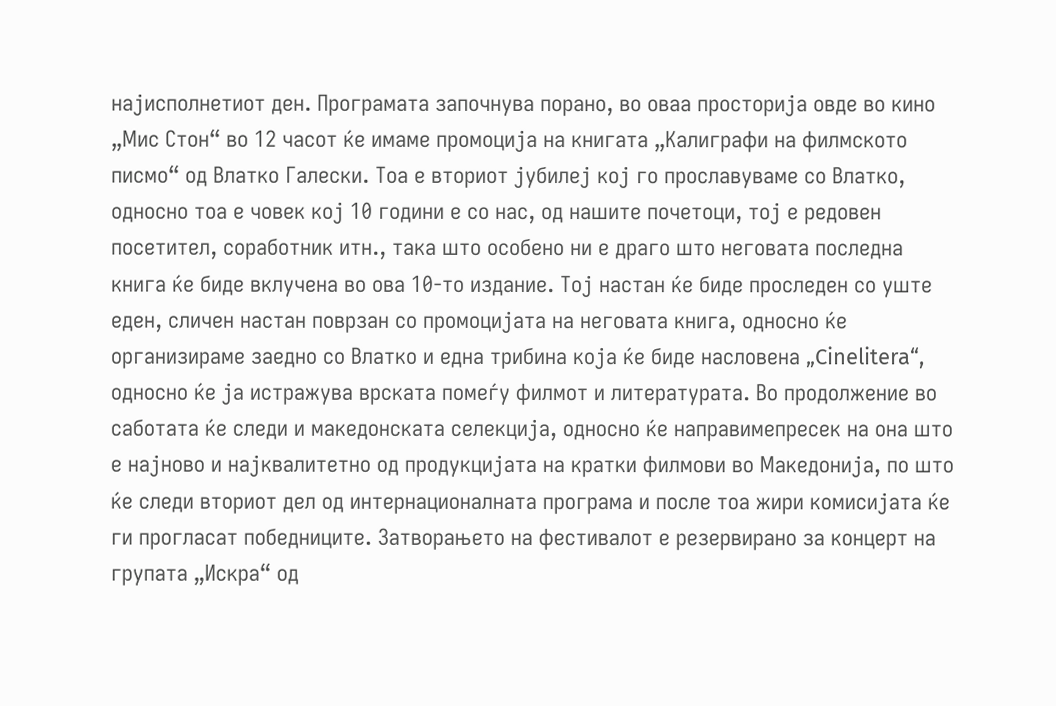најисполнетиот ден. Програмата започнува порано, во оваа просторија овде во кино „Мис Стон“ во 12 часот ќе имаме промоција на книгата „Калиграфи на филмското писмо“ од Влатко Галески. Тоа е вториот јубилеј кој го прославуваме со Влатко, односно тоа е човек кој 10 години е со нас, од нашите почетоци, тој е редовен посетител, соработник итн., така што особено ни е драго што неговата последна книга ќе биде вклучена во ова 10-то издание. Тој настан ќе биде проследен со уште еден, сличен настан поврзан со промоцијата на неговата книга, односно ќе организираме заедно со Влатко и една трибина која ќе биде насловена „Cinelitera“, односно ќе ја истражува врската помеѓу филмот и литературата. Во продолжение во саботата ќе следи и македонската селекција, односно ќе направимепресек на она што е најново и најквалитетно од продукцијата на кратки филмови во Македонија, по што ќе следи вториот дел од интернационалната програма и после тоа жири комисијата ќе ги прогласат победниците. Затворањето на фестивалот е резервирано за концерт на групата „Искра“ од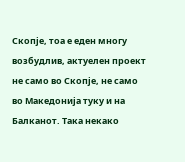Скопје, тоа е еден многу возбудлив, актуелен проект не само во Скопје, не само во Македонија туку и на Балканот. Така некако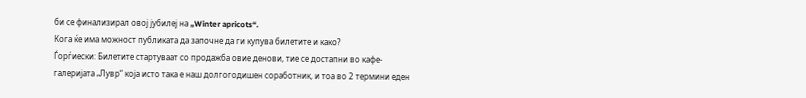би се финализирал овој јубилеј на „Winter apricots“.
Кога ќе има можност публиката да започне да ги купува билетите и како?
Ѓорѓиески: Билетите стартуваат со продажба овие денови, тие се достапни во кафе-галеријата „Лувр“ која исто така е наш долгогодишен соработник, и тоа во 2 термини еден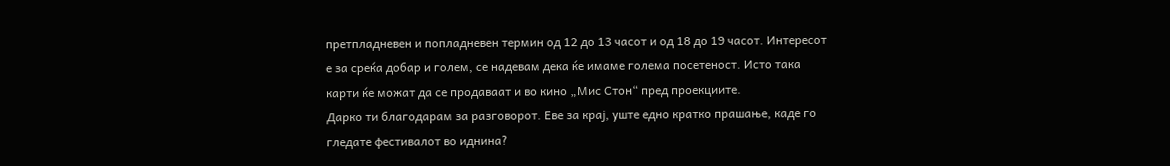претпладневен и попладневен термин од 12 до 13 часот и од 18 до 19 часот. Интересот е за среќа добар и голем, се надевам дека ќе имаме голема посетеност. Исто така карти ќе можат да се продаваат и во кино „Мис Стон“ пред проекциите.
Дарко ти благодарам за разговорот. Еве за крај, уште едно кратко прашање, каде го гледате фестивалот во иднина?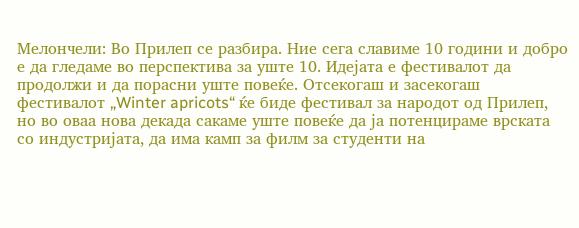Мелончели: Во Прилеп се разбира. Ние сега славиме 10 години и добро е да гледаме во перспектива за уште 10. Идејата е фестивалот да продолжи и да порасни уште повеќе. Отсекогаш и засекогаш фестивалот „Winter apricots“ ќе биде фестивал за народот од Прилеп, но во оваа нова декада сакаме уште повеќе да ја потенцираме врската со индустријата, да има камп за филм за студенти на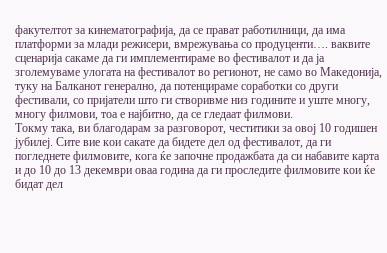факутелтот за кинематографија, да се прават работилници, да има платформи за млади режисери, вмрежувања со продуценти…. ваквите сценарија сакаме да ги имплементираме во фестивалот и да ја зголемуваме улогата на фестивалот во регионот, не само во Македонија, туку на Балканот генерално, да потенцираме соработки со други фестивали, со пријатели што ги створивме низ годините и уште многу, многу филмови, тоа е најбитно, да се гледаат филмови.
Токму така, ви благодарам за разговорот, честитики за овој 10 годишен јубилеј. Сите вие кои сакате да бидете дел од фестивалот, да ги погледнете филмовите, кога ќе започне продажбата да си набавите карта и до 10 до 13 декември оваа година да ги проследите филмовите кои ќе бидат дел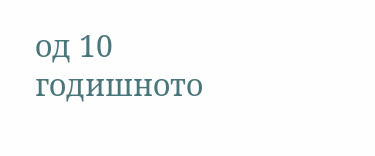од 10 годишното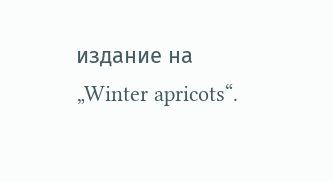издание на „Winter apricots“.